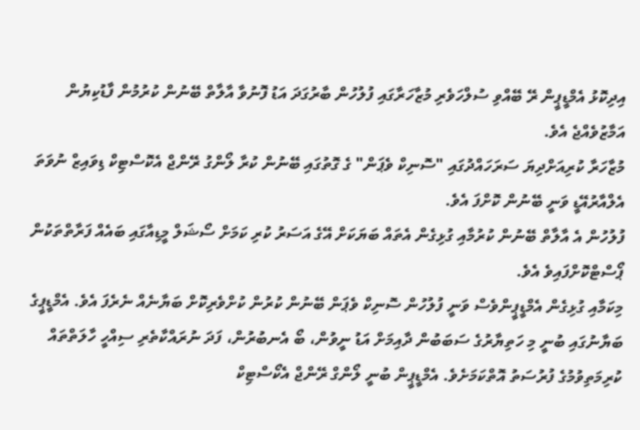އިދިކޮޅު އެމްޑީޕީން ރޭ ބޭއްވި ސުލްހަވެރި މުޒާހަރާގައި ފުލުހުން ބާރުގަދަ އަޑު ފޮނުވާ އާލާތް ބޭނުން ކުރުމުން ފާޑުކިޔުން އަމާޒުވެއްޖެ އެވެ.
މުޒާހަރާ ކުރިއަށްދިޔަ ސަރަހައްދުގައި "ސޮނިކް ވެޕަން" ގެ ގޮތުގައި ބޭނުން ކުރާ ލޯންގު ރޭންޖް އެކޮސްޓިކް ޑިވައިޒް ނުވަތަ އެލްއާރުއޭޑީ ވަނީ ބޭނުން ކޮށްފަ އެވެ.
ފުލުހުން އެ އާލާތް ބޭނުން ކުރުމާއި ގުޅިގެން އެތައް ބަޔަކަށް އޭގެ އަސަރު ކުރި ކަމަށް ސޯޝަލް މީޑިއާގައި ބައެއް ފަރާތްތަކުން ޕޯސްޓްކޮށްފައިވެ އެވެ.
މިކަމާއި ގުޅިގެން އެމްޑީޕީންވެސް ވަނީ ފުލުހުން ސޮނިކް ވެޕަން ބޭނުން ކުރުން ކުށްވެރިކޮށް ބަޔާނެއް ނެރެފަ އެވެ. އެމްޑީޕީގެ ބަޔާނުގައި ބުނީ މި ހަތިޔާރުގެ ސަބަބުން ދާއިމަށް އަޑު ނީވުން، ބޯ އެނބުރުން، ފަދަ ނުރައްކާތެރި ސިއްހީ ހާލަތްތައް ކުރިމަތިވުމުގެ ފުރުސަތު އޮތްކަމަށެވެ. އެމްޑީޕީން ބުނީ ލޯންގް ރޭންޖް އެކޯސްޓިކް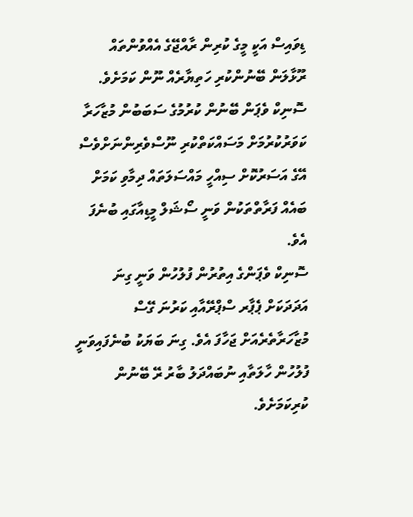ޑިވައިސް އަކީ މީގެ ކުރިން ރާއްޖޭގެ އެއްވުންތައް ރޫޅާލަން ބޭނުންކުރި ހަތިޔާރެއް ނޫން ކަމަށެވެ.
ސޮނިކް ވެޕަން ބޭނުން ކުރުމުގެ ސަބަބުން މުޒާހަރާ ކަވަރުކުރުމަށް މަސައްކަތްކުރި ނޫސްވެރިންނަށްވެސް އޭގެ އަސަރުކޮށް ސިއްހީ މައްސަލަތައް ދިމާވި ކަމަށް ބައެއް ފަރާތްތަކުން ވަނީ ސޯޝަލް މީޑިއާގައި ބުނެފަ އެވެ.
ސޮނިކް ވެޕަންގެ އިތުރުން ފުލުހުން ވަނީ ގިނަ އަދަދަކަށް ޕެޕާރ ސްޕްރޭއާއި ކަރުނަ ގޭސް މުޒާހަރާތެރެއަށް ޖަހާފަ އެވެ. ގިނަ ބަޔަކު ބުނެފައިވަނީ ފުލުހުން ހާލަތާއި ނުބައްދަލު ބާރު ރޭ ބޭނުން ކުރިކަމަށެވެ.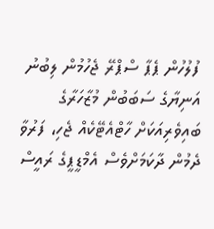ފުލުހުން ޕެޕާ ސްޕްރޭ ޖެހުމުން ލިބުނު އަނިޔާގެ ސަބަބުން މުޒާހަރާގެ ބައިވެރިއަކަށް ހާޓްއެޓޭކެއް ޖެހި، ފަރުވާ ދެމުން ދާކަމަށްވެސް އެމްޑީޕީގެ ރައީސް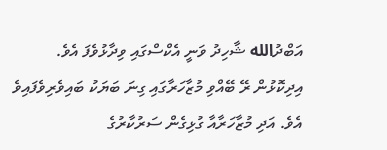އަބްދުالله ޝާހިދު ވަނީ އެކްސްގައި ވިދާޅުވެފަ އެވެ.
އިދިކޮޅުން ރޭ ބޭއްވި މުޒާހަރާގައި ގިނަ ބަޔަކު ބައިވެރިވެފައިވެ އެވެ. އަދި މުޒާހަރާއާ ގުޅިގެން ސަރުކާރުގެ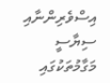އިސްވެރިންނާއި ސިޔާސީ މަގާމުތަކުގައި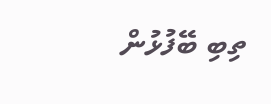ތިބި ބޭފުޅުން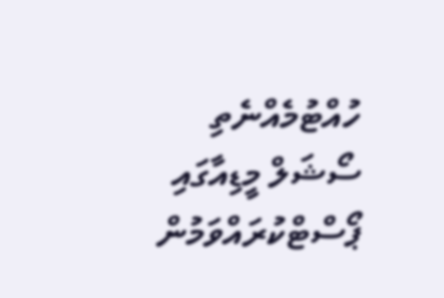ހުއްޓުމެއްނެތި ސޯޝަލް މީޑިއާގައި ޕޯސްޓްކުރައްވަމުން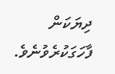ދިޔަކަން ފާހަގަކުރެވުނެވެ.